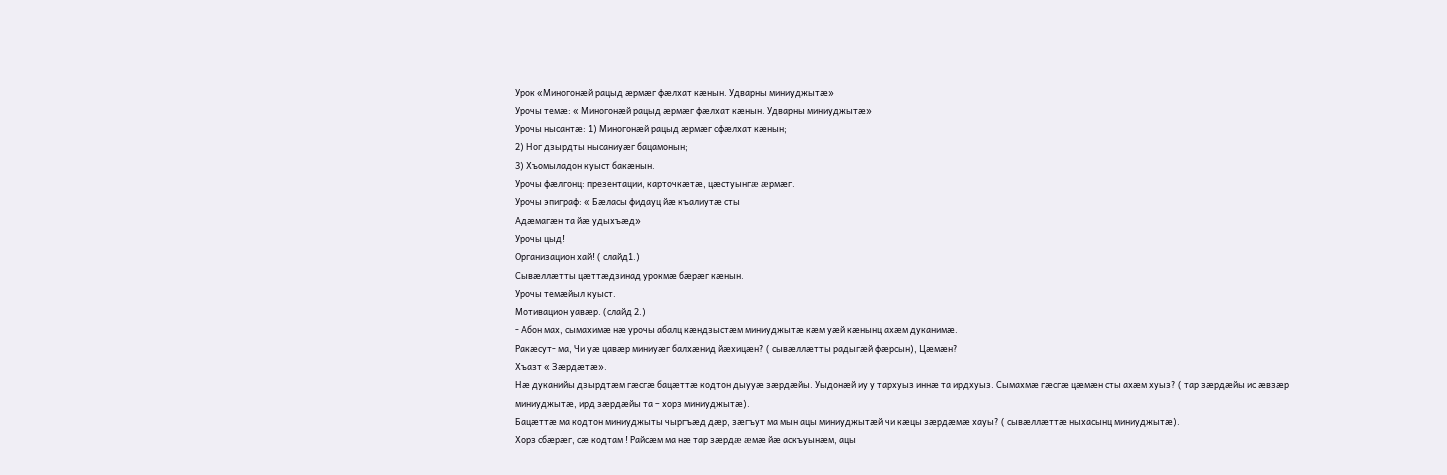Урок «Миногонæй рацыд æрмæг фæлхат кæнын. Удварны миниуджытæ»
Урочы темæ: « Миногонæй рацыд æрмæг фæлхат кæнын. Удварны миниуджытæ»
Урочы нысантæ: 1) Миногонæй рацыд æрмæг сфæлхат кæнын;
2) Ног дзырдты нысаниуæг бацамонын;
3) Хъомыладон куыст бакæнын.
Урочы фæлгонц: презентации, карточкæтæ, цæстуынгæ æрмæг.
Урочы эпиграф: « Бæласы фидауц йæ къалиутæ сты
Адæмагæн та йæ удыхъæд»
Урочы цыд!
Организацион хай! ( слайд1.)
Сывæллæтты цæттæдзинад урокмæ бæрæг кæнын.
Урочы темæйыл куыст.
Мотивацион уавæр. (слайд 2.)
- Абон мах, сымахимæ нæ урочы абалц кæндзыстæм миниуджытæ кæм уæй кæнынц ахæм дуканимæ.
Ракæсут- ма, Чи уæ цавæр миниуæг балхæнид йæхицæн? ( сывæллæтты радыгæй фæрсын), Цæмæн?
Хъазт « Зæрдæтæ».
Нæ дуканийы дзырдтæм гæсгæ бацæттæ кодтон дыууæ зæрдæйы. Уыдонæй иу у тархуыз иннæ та ирдхуыз. Сымахмæ гæсгæ цæмæн сты ахæм хуыз? ( тар зæрдæйы ис æвзæр миниуджытæ, ирд зæрдæйы та – хорз миниуджытæ).
Бацæттæ ма кодтон миниуджыты чыргъæд дæр, зæгъут ма мын ацы миниуджытæй чи кæцы зæрдæмæ хауы? ( сывæллæттæ ныхасынц миниуджытæ).
Хорз сбæрæг, сæ кодтам ! Райсæм ма нæ тар зæрдæ æмæ йæ аскъуынæм, ацы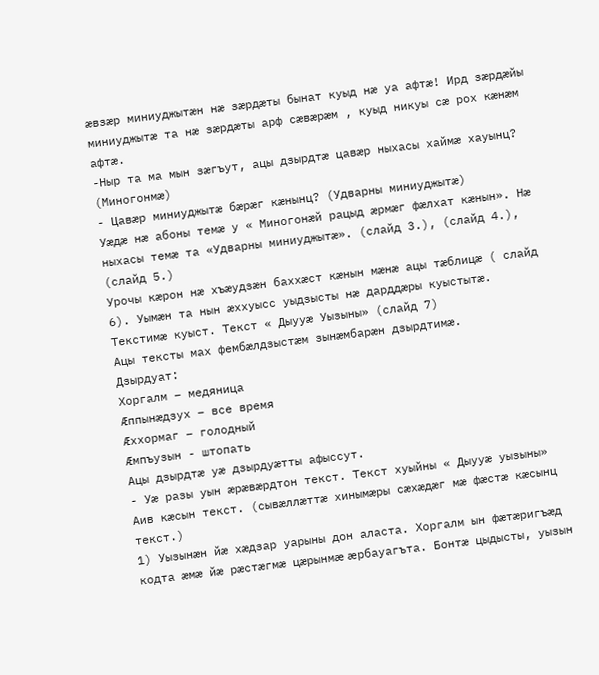æвзæр миниуджытæн нæ зæрдæты бынат куыд нæ уа афтæ! Ирд зæрдæйы миниуджытæ та нæ зæрдæты арф сæвæрæм , куыд никуы сæ рох кæнæм афтæ.
-Ныр та ма мын зæгъут, ацы дзырдтæ цавæр ныхасы хаймæ хауынц? (Миногонмæ)
- Цавæр миниуджытæ бæрæг кæнынц? (Удварны миниуджытæ)
Уæдæ нæ абоны темæ у « Миногонæй рацыд æрмæг фæлхат кæнын». Нæ ныхасы темæ та «Удварны миниуджытæ». (слайд 3.), (слайд 4.), (слайд 5.)
Урочы кæрон нæ хъæудзæн баххæст кæнын мæнæ ацы тæблицæ ( слайд 6). Уымæн та нын æххуысс уыдзысты нæ дарддæры куыстытæ.
Текстимæ куыст. Текст « Дыууæ Уызыны» (слайд 7)
Ацы тексты мах фембæлдзыстæм зынæмбарæн дзырдтимæ.
Дзырдуат:
Хоргалм – медяница
Æппынæдзух – все время
Æххормаг – голодный
Æмпъузын - штопать
Ацы дзырдтæ уæ дзырдуæтты афыссут.
- Уæ разы уын æрæвæрдтон текст. Текст хуыйны « Дыууæ уызыны»
Аив кæсын текст. (сывæллæттæ хинымæры сæхæдæг мæ фæстæ кæсынц текст.)
1) Уызынæн йæ хæдзар уарыны дон аласта. Хоргалм ын фæтæригъæд кодта æмæ йæ рæстæгмæ цæрынмæ æрбауагъта. Бонтæ цыдысты, уызын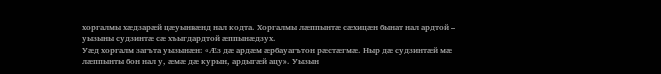хоргалмы хæдзарæй цæуынвæнд нал кодта. Хоргалмы лæппынтæ сæхицæн бынат нал ардтой – уызыны судзинтæ сæ хъыгдардтой æппынæдзух.
Уæд хоргалм загъта уызынæн: «Æз дæ ардæм æрбауагътон рæстæгмæ. Ныр дæ судзинтæй мæ лæппынты бон нал у, æмæ дæ курын, ардыгæй ацу». Уызын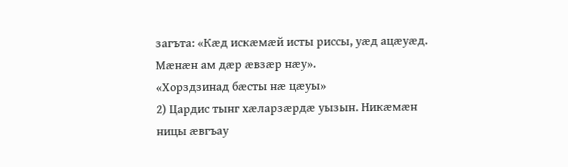загъта: «Кæд искæмæй исты риссы, уæд ацæуæд. Мæнæн ам дæр æвзæр нæу».
«Хорздзинад бæсты нæ цæуы»
2) Цардис тынг хæларзæрдæ уызын. Никæмæн ницы æвгъау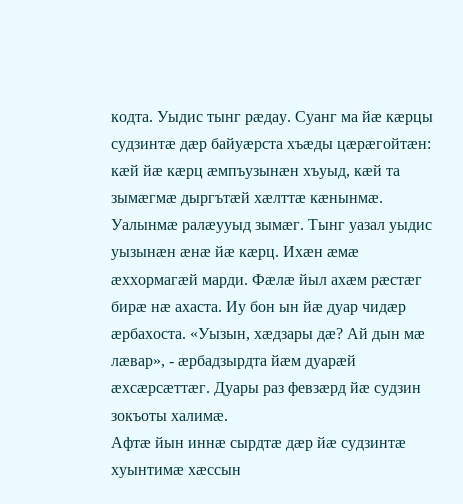кодта. Уыдис тынг рæдау. Суанг ма йæ кæрцы судзинтæ дæр байуæрста хъæды цæрæгойтæн: кæй йæ кæрц æмпъузынæн хъуыд, кæй та зымæгмæ дыргътæй хæлттæ кæнынмæ.
Уалынмæ ралæууыд зымæг. Тынг уазал уыдис уызынæн æнæ йæ кæрц. Ихæн æмæ æххормагæй марди. Фæлæ йыл ахæм рæстæг бирæ нæ ахаста. Иу бон ын йæ дуар чидæр æрбахоста. «Уызын, хæдзары дæ? Ай дын мæ лæвар», - æрбадзырдта йæм дуарæй æхсæрсæттæг. Дуары раз февзæрд йæ судзин зокъоты халимæ.
Афтæ йын иннæ сырдтæ дæр йæ судзинтæ хуынтимæ хæссын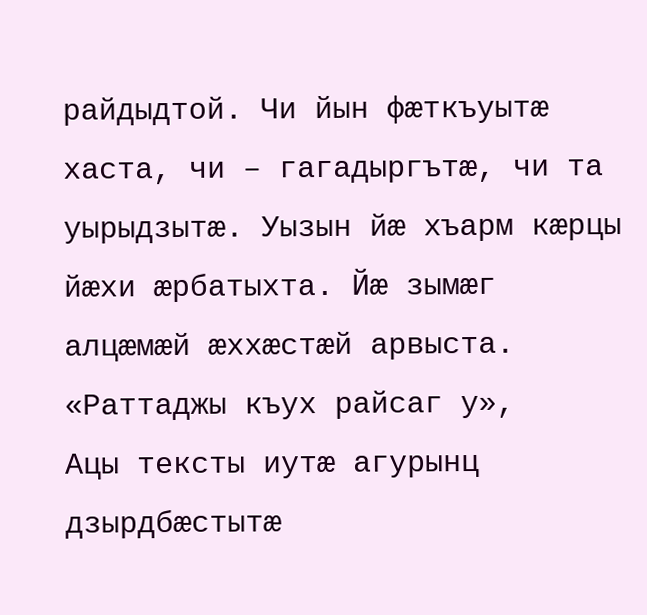райдыдтой. Чи йын фæткъуытæ хаста, чи – гагадыргътæ, чи та уырыдзытæ. Уызын йæ хъарм кæрцы йæхи æрбатыхта. Йæ зымæг алцæмæй æххæстæй арвыста.
«Раттаджы къух райсаг у»,
Ацы тексты иутæ агурынц дзырдбæстытæ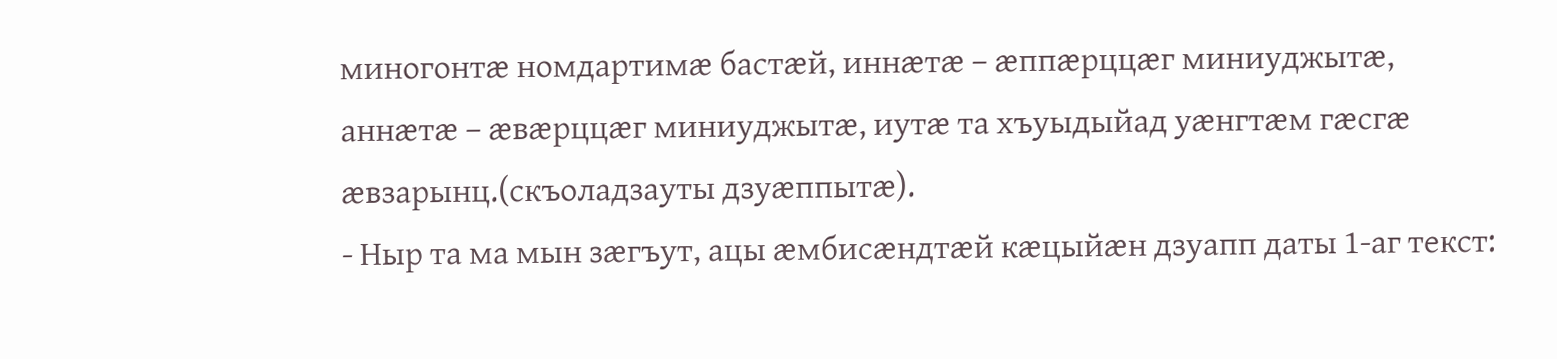миногонтæ номдартимæ бастæй, иннæтæ – æппæрццæг миниуджытæ, аннæтæ – æвæрццæг миниуджытæ, иутæ та хъуыдыйад уæнгтæм гæсгæ æвзарынц.(скъоладзауты дзуæппытæ).
- Ныр та ма мын зæгъут, ацы æмбисæндтæй кæцыйæн дзуапп даты 1-аг текст: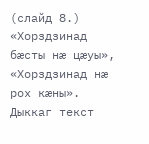(слайд 8.)
«Хорздзинад бæсты нæ цæуы»,
«Хорздзинад нæ рох кæны».
Дыккаг текст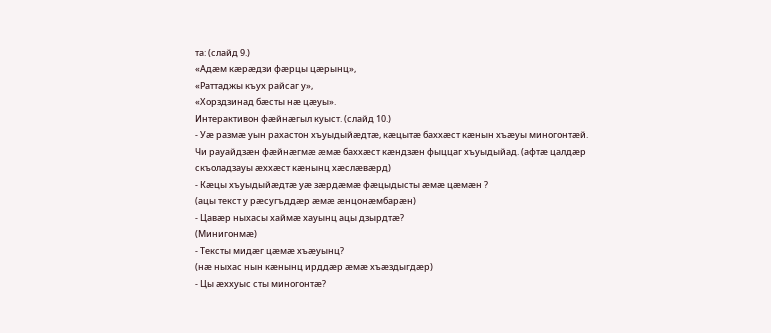та: (слайд 9.)
«Адæм кæрæдзи фæрцы цæрынц»,
«Раттаджы къух райсаг у»,
«Хорздзинад бæсты нæ цæуы».
Интерактивон фæйнæгыл куыст. (слайд 10.)
- Уæ размæ уын рахастон хъуыдыйæдтæ, кæцытæ баххæст кæнын хъæуы миногонтæй. Чи рауайдзæн фæйнæгмæ æмæ баххæст кæндзæн фыццаг хъуыдыйад. (афтæ цалдæр скъоладзауы æххæст кæнынц хæслæвæрд)
- Кæцы хъуыдыйæдтæ уæ зæрдæмæ фæцыдысты æмæ цæмæн ?
(ацы текст у рæсугъддæр æмæ æнцонæмбарæн)
- Цавæр ныхасы хаймæ хауынц ацы дзырдтæ?
(Минигонмæ)
- Тексты мидæг цæмæ хъæуынц?
(нæ ныхас нын кæнынц ирддæр æмæ хъæздыгдæр)
- Цы æххуыс сты миногонтæ?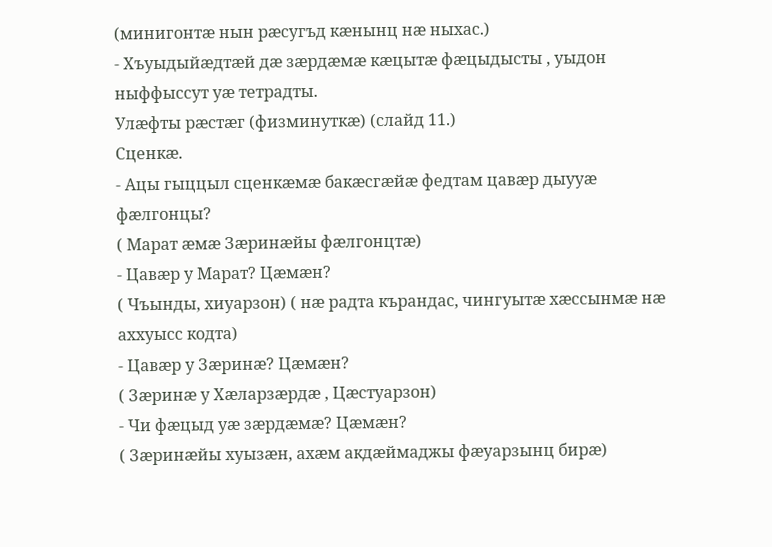(минигонтæ нын рæсугъд кæнынц нæ ныхас.)
- Хъуыдыйæдтæй дæ зæрдæмæ кæцытæ фæцыдысты , уыдон ныффыссут уæ тетрадты.
Улæфты рæстæг (физминуткæ) (слайд 11.)
Сценкæ.
- Ацы гыццыл сценкæмæ бакæсгæйæ федтам цавæр дыууæ фæлгонцы?
( Марат æмæ Зæринæйы фæлгонцтæ)
- Цавæр у Марат? Цæмæн?
( Чъынды, хиуарзон) ( нæ радта кърандас, чингуытæ хæссынмæ нæ аххуысс кодта)
- Цавæр у Зæринæ? Цæмæн?
( Зæринæ у Хæларзæрдæ , Цæстуарзон)
- Чи фæцыд уæ зæрдæмæ? Цæмæн?
( Зæринæйы хуызæн, ахæм акдæймаджы фæуарзынц бирæ)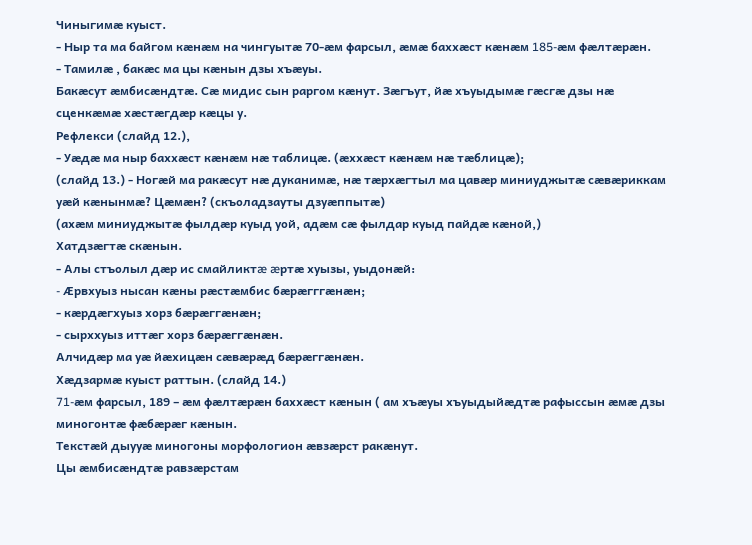Чиныгимæ куыст.
- Ныр та ма байгом кæнæм на чингуытæ 70-æм фарсыл, æмæ баххæст кæнæм 185-æм фæлтæрæн.
- Тамилæ , бакæс ма цы кæнын дзы хъæуы.
Бакæсут æмбисæндтæ. Сæ мидис сын раргом кæнут. Зæгъут, йæ хъуыдымæ гæсгæ дзы нæ сценкæмæ хæстæгдæр кæцы у.
Рефлекси (слайд 12.),
- Уæдæ ма ныр баххæст кæнæм нæ таблицæ. (æххæст кæнæм нæ тæблицæ);
(слайд 13.) - Ногæй ма ракæсут нæ дуканимæ, нæ тæрхæгтыл ма цавæр миниуджытæ сæвæриккам уæй кæнынмæ? Цæмæн? (скъоладзауты дзуæппытæ)
(ахæм миниуджытæ фылдæр куыд уой, адæм сæ фылдар куыд пайдæ кæной,)
Хатдзæгтæ скæнын.
- Алы стъолыл дæр ис смайликтæ æртæ хуызы, уыдонæй:
- Æрвхуыз нысан кæны рæстæмбис бæрæгггæнæн;
- кæрдæгхуыз хорз бæрæггæнæн;
- сырххуыз иттæг хорз бæрæггæнæн.
Алчидæр ма уæ йæхицæн сæвæрæд бæрæггæнæн.
Хæдзармæ куыст раттын. (слайд 14.)
71-æм фарсыл, 189 – æм фæлтæрæн баххæст кæнын ( ам хъæуы хъуыдыйæдтæ рафыссын æмæ дзы миногонтæ фæбæрæг кæнын.
Текстæй дыууæ миногоны морфологион æвзæрст ракæнут.
Цы æмбисæндтæ равзæрстам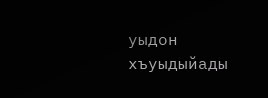уыдон хъуыдыйады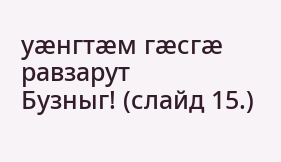уæнгтæм гæсгæ равзарут
Бузныг! (слайд 15.)